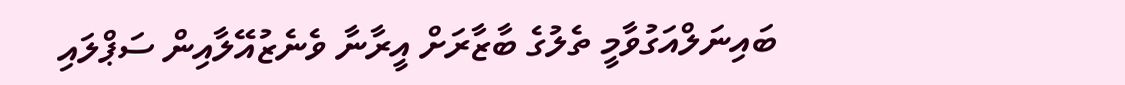ބައިނަލްއަގުވާމީ ތެލުގެ ބާޒާރަށް އީރާނާ ވެނެޒުއޭލާއިން ސަޕްލައި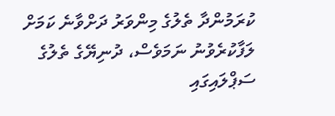ކުރަމުންދާ ތެލުގެ މިންވަރު ދަށްވާނެ ކަމަށް ލަފާކުރެވުނު ނަމަވެސް، ދުނިޔޭގެ ތެލުގެ ސަޕްލައިގައި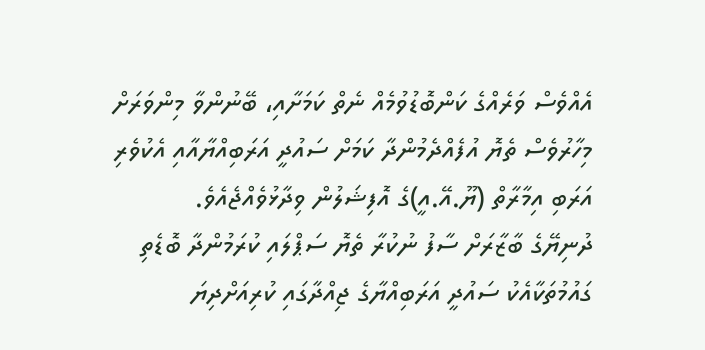އެއްވެސް ވަރެއްގެ ކަންބޮޑުވުމެއް ނެތް ކަމަށާއި، ބޭނުންވާ މިންވަރަށް މިހާރުވެސް ތެޔޮ އުފެއްދެމުންދާ ކަމަށް ސައުދީ އަރަބިއްޔާއާއި އެކުވެރި އަރަބި އިމާރާތް (ޔޫ.އޭ.އީ)ގެ އޮފިޝަލުން ވިދާޅުވެއްޖެއެވެ.
ދުނިޔޭގެ ބާޒާރަށް ސާފު ނުކުރާ ތެޔޮ ސަޕްލައި ކުރަމުންދާ ބޮޑެތި ގައުމުތަކާއެކު ސައުދީ އަރަބިއްޔާގެ ޖިއްދާގައި ކުރިއަށްދިޔަ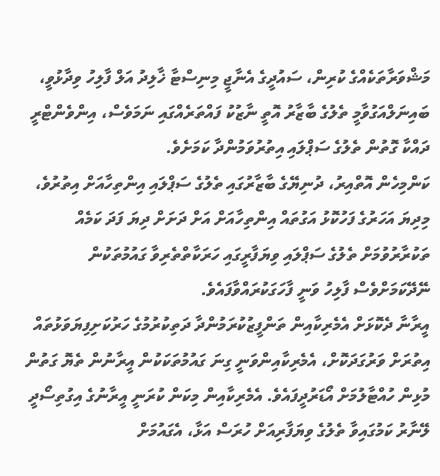މަޝްވަރާތަކެއްގެ ކުރިން، ސައުދީގެ އެނާޖީ މިނިސްޓާ ޚާލިދު އަލް ފާލިހު ވިދާޅުވީ، ބައިނަލްއަގުވާމީ ތެލުގެ ބާޒާރު އޮތީ ނާޒުކު ފައްތަރެއްގައި ނަމަވެސް، އިންވެންޓްރީ ދައްކާ ގޮތުން ތެލުގެ ސަޕްލައި އިތުރުވަމުންދާ ކަމަށެވެ.
ކަންމިހެން އޮތްއިރު، ދުނިޔޭގެ ބާޒާރުގައި ތެލުގެ ސަޕްލައި އިންތިހާއަށް އިތުރުވެ، މިދިޔަ އަހަރުގެ ފަހުކޮޅު އަގުތައް އިންތިހާއަށް އަށް ދަށަށް ދިޔަ ފަދަ ކަމެއް ތަކުރާރުވުމަށް ތެލުގެ ސަޕްލައި ވިޔަފާރީގައި ހަރަކާތްތެރިވާ ގައުމުތަކުން ނޭދޭކަމަށްވެސް ފާލިހު ވަނީ ފާހަގަކުރައްވާފައެވެ.
އީރާނާ ދެކޮޅަށް އެމެރިކާއިން ތަންފީޒުކުރަމުންދާ ދަތިކުރުމުގެ ހަރުކަށިފިޔަވަޅުތައް އިތުރަށް ވަރުގަދަކޮށް، އެމެރިކާއިންވަނީ ގިނަ ގައުމުތަކަކުން އީރާނުން ތެޔޮ ގަތުން މުޅިން ހުއްޓާލުމަށް އޯޑަރުދީފައެވެ. އެމެރިކާއިން މިކަން ކުރަނީ އީރާނުގެ އިގުތިސޯދީ ލޭނާރު ކަމުގައިވާ ތެލުގެ ވިޔަފާރިއަށް ހުރަސް އަޅާ، އެގައުމަށް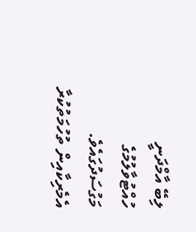ލިބޭ އާމްދަނީ ހުއްޓުވާލުމުގެ މަގުސަދުގައެވެ. އެމެރިކާއިން ތުހުމަތުކުރާ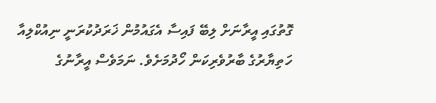ގޮތުގައި އީރާނަށް ލިބޭ ފައިސާ އެގައުމުން ޚަރަދުކުރަނީ ނިއުކްލިއާ ހަތިޔާރުގެ ބާރުވެރިކަން ހޯދުމަށެވެ. ނަމަވެސް އީރާނުގެ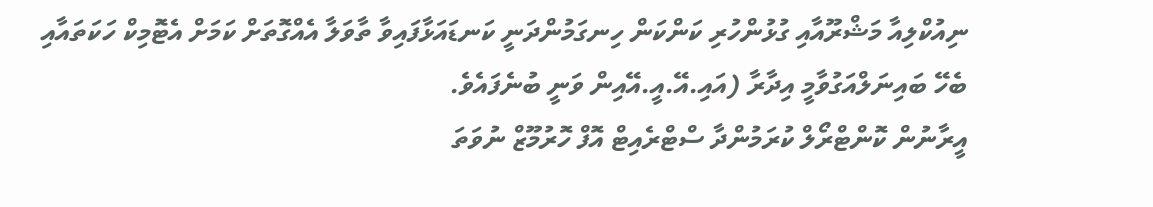ނިއުކްލިއާ މަޝްރޫއާއި ގުޅުންހުރި ކަންކަން ހިނގަމުންދަނީ ކަނޑައަޅާފައިވާ ތާވަލާ އެއްގޮތަށް ކަމަށް އެޓޮމިކް ހަކަތައާއި ބެހޭ ބައިނަލްއަގުވާމީ އިދާރާ (އައި.އޭ.އީ.އޭއިން ވަނީ ބުނެފައެވެ.
އީރާނުން ކޮންޓްރޯލް ކުރަމުންދާ ސްޓްރެއިޓް އޮފް ހޮރުމޫޒް ނުވަތަ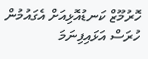ހޮރުމޫޒް ކަނޑުއޮޅިއަށް އެގައުމުން ހުރަސް އަޅައިފިނަމަ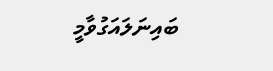ބައިނަލައަގުވާމީ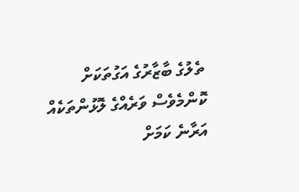ތެލުގެ ބާޒާރުގެ އަގުތަކަށް ކޮންމެވެސް ވަރެއްގެ ލޮޅުންތަކެއް އަރާނެ ކަމަށް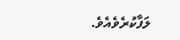ލަފާކުރެވެއެވެ.